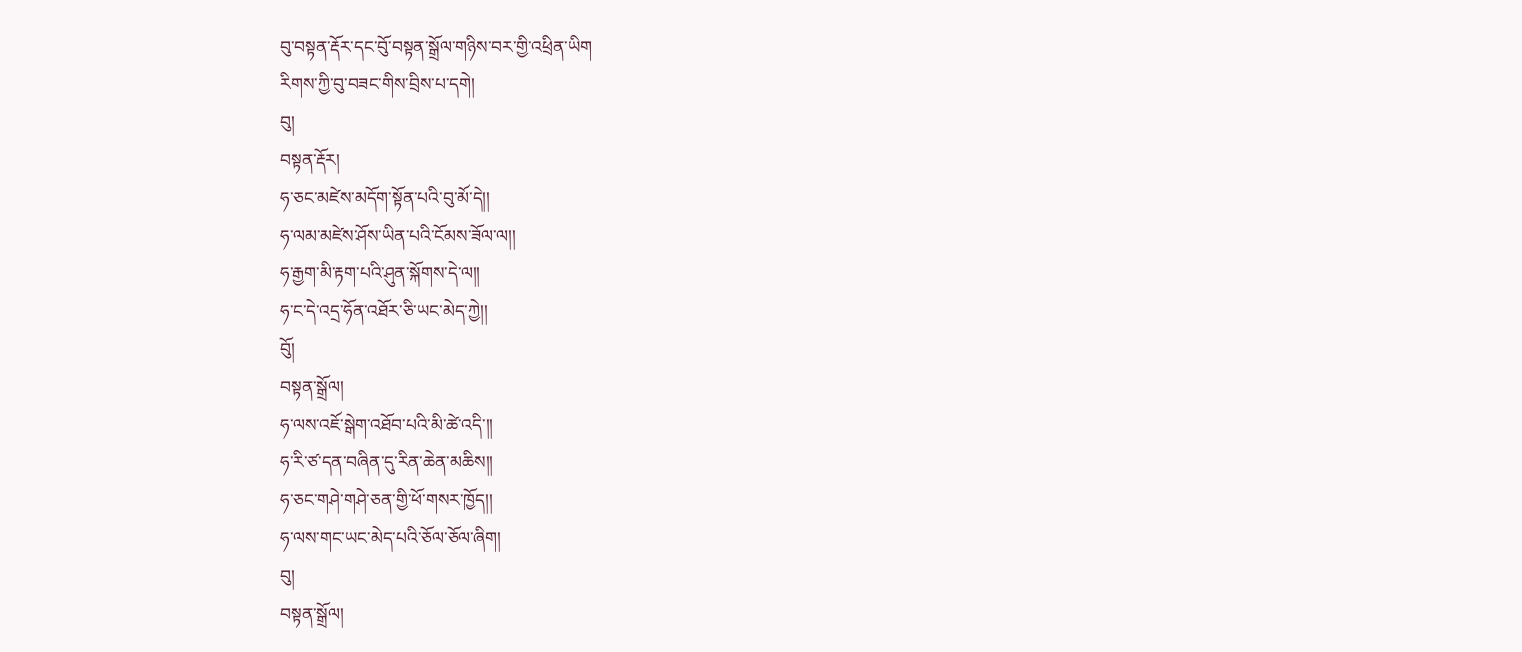བུ་བསྟན་རྡོར་དང་བོུ་བསྟན་སྒྲོལ་གཉིས་བར་གྱི་འཕྲིན་ཡིག
རིགས་ཀྱི་བུ་བཟང་གིས་བྲིས་པ་དགེ།
བུ།
བསྟན་རྡོར།
ཧ་ཅང་མཛེས་མདོག་སྟོན་པའི་བུ་མོ་དེ།།
ཧ་ལམ་མཛེས་ཤོས་ཡིན་པའི་ངོམས་ཟོལ་ལ།།
ཧ་རྒྱག་མི་རྟག་པའི་ཤུན་སྐོགས་དེ་ལ།།
ཧ་ང་དེ་འདྲ་ཧོན་འཐོར་ཅི་ཡང་མེད་ཀྱེ།།
བོུ།
བསྟན་སྒྲོལ།
ཧ་ལས་འཇོ་སྒེག་འཐོབ་པའི་མི་ཚེ་འདི་།།
ཧ་རི་ཙ་དན་བཞིན་དུ་རིན་ཆེན་མཆིས།།
ཧ་ཅང་གཤེ་གཤེ་ཅན་གྱི་ཕོ་གསར་ཁྱོད།།
ཧ་ལས་གང་ཡང་མེད་པའི་ཅོལ་ཅོལ་ཞིག།
བུ།
བསྟན་སྒྲོལ།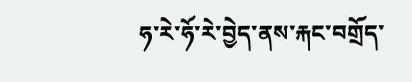ཧ་རེ་ཧོ་རེ་བྱེད་ནས་རྐང་བགྲོད་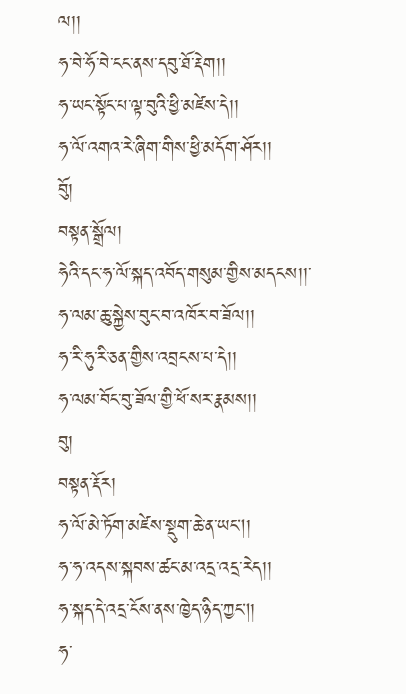ལ།།
ཧ་བེ་ཧོ་བེ་ངང་ནས་དབུ་ཐོ་རྡེག།།
ཧ་ཡང་སྟོང་པ་ལྟ་བུའི་ཕྱི་མཛེས་དེ།།
ཧ་ལོ་འགའ་རེ་ཞིག་གིས་ཕྱི་མདོག་ཤོར།།
བོུ།
བསྟན་སྒྲོལ།
ཧེའི་དང་ཧ་ལོ་སྐད་འབོད་གསུམ་གྱིས་མདངས།།་
ཧ་ལམ་ཆུ་སྐྱེས་བུང་བ་འཁོར་བ་ཟོལ།།
ཧ་རི་ཧུ་རི་ཅན་གྱིས་འབྲངས་པ་དེ།།
ཧ་ལམ་བོང་བུ་ཟོལ་གྱི་ཕོ་སར་རྣམས།།
བུ།
བསྟན་རྡོར།
ཧ་ལོ་མེ་ཏོག་མཛེས་སྡུག་ཆེ་ན་ཡང།།
ཧ་ཧ་འདས་སྐབས་ཚང་མ་འདྲ་འདྲ་རེད།།
ཧ་སྐད་དེ་འདྲ་ངོས་ནས་ཁྱེད་ཉིད་ཀྱང།།
ཧ་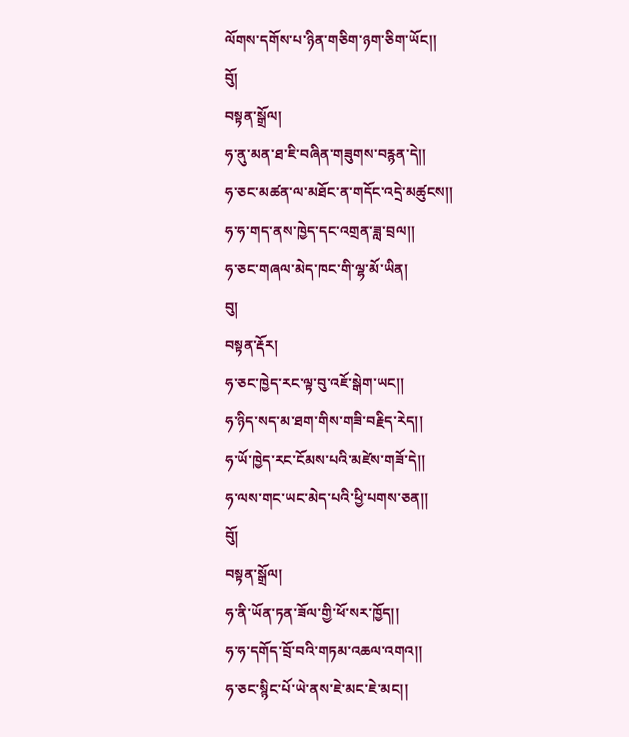ལོགས་དགོས་པ་ཉིན་གཅིག་ཉག་ཅིག་ཡོང།།
བོུ།
བསྟན་སྒྲོལ།
ཧ་ནུ་མན་ཐ་ཇི་བཞིན་གཟུགས་བརྙན་དེ།།
ཧ་ཅང་མཚན་ལ་མཐོང་ན་གདོང་འདྲེ་མཚུངས།།
ཧ་ཧ་གད་ནས་ཁྱེད་དང་འགྲན་ཟླ་བྲལ།།
ཧ་ཅང་གཞལ་མེད་ཁང་གི་ལྷ་མོ་ཡིན།
བུ།
བསྟན་རྡོར།
ཧ་ཅང་ཁྱེད་རང་ལྟ་བུ་འཇོ་སྒེག་ཡང།།
ཧ་ཉིད་སད་མ་ཐག་གིས་གཟི་བརྗིད་རེད།།
ཧ་ཡོ་ཁྱེད་རང་ངོམས་པའི་མཛེས་གཟོ་དེ།།
ཧ་ལས་གང་ཡང་མེད་པའི་ཕྱི་པགས་ཅན།།
བོུ།
བསྟན་སྒྲོལ།
ཧ་ནི་ཡོན་ཏན་ཟོལ་གྱི་ཕོ་སར་ཁྱོད།།
ཧ་ཧ་དགོད་བྲོ་བའི་གཏམ་འཆལ་འགའ།།
ཧ་ཅང་སྙིང་པོ་ཡེ་ནས་ཇེ་མང་ཇེ་མང།།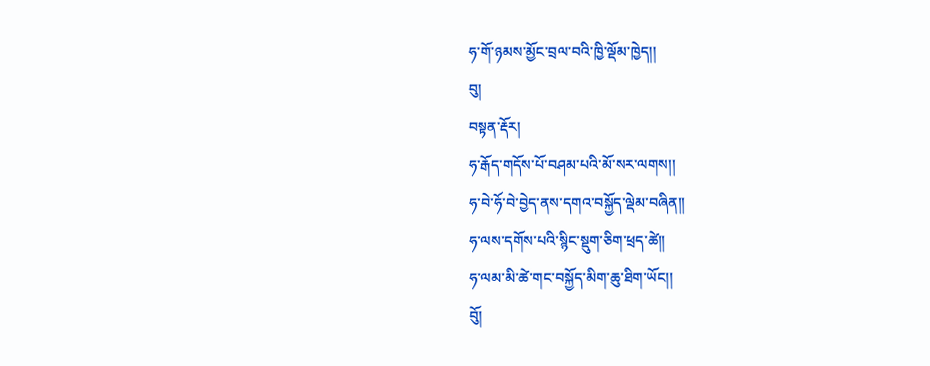ཧ་གོ་ཉམས་མྱོང་བྲལ་བའི་ཁྱི་ལྡོམ་ཁྱེད།།
བུ།
བསྟན་རྡོར།
ཧ་རྒོད་གདོས་པོ་བཤམ་པའི་མོ་སར་ལགས།།
ཧ་བེ་ཧོ་བེ་བྱེད་ནས་དགའ་བསྐྱོད་ལྡེམ་བཞིན།།
ཧ་ལས་དགོས་པའི་སྙིང་སྡུག་ཅིག་ཕྲད་ཚེ།།
ཧ་ལམ་མི་ཚེ་གང་བསྐྱོད་མིག་ཆུ་ཐིག་ཡོང།།
བོུ།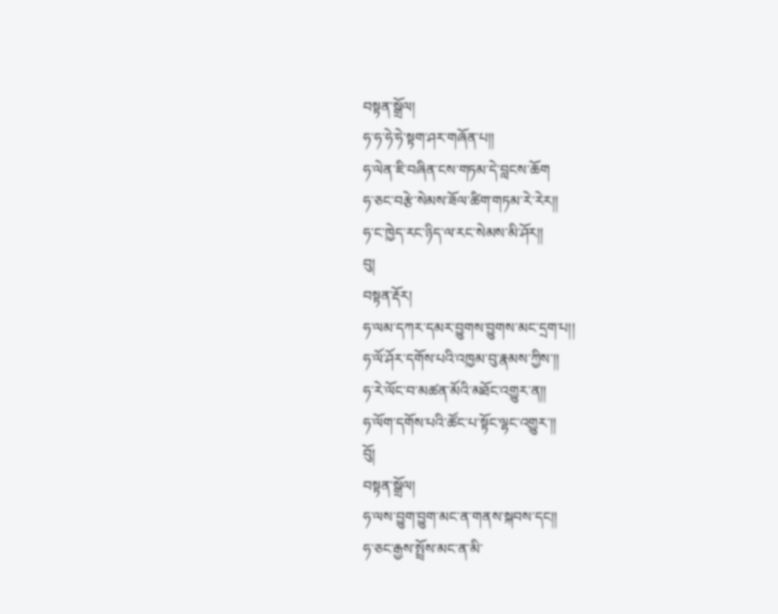བསྟན་སྒྲོལ།
ཧ་ཧ་ཧེ་ཧེ་སྟག་ཤར་གཞོན་པ།།
ཧ་ལེན་ཇི་བཞིན་ངས་གཏམ་དེ་བླངས་ཆོག
ཧ་ཅང་བརྩེ་སེམས་ཟོལ་ཚིག་གཏམ་རེ་རེར།།
ཧ་ང་ཁྱེད་རང་ཉིད་ལ་རང་སེམས་མི་ཤོར།།
བུ།
བསྟན་རྡོར།
ཧ་ལམ་དཀར་དམར་བྱུགས་བྱུགས་མང་དྲག་པ།།
ཧ་ལོ་ཤོར་དགོས་པའི་འཁྱམ་བུ་རྣམས་ཀྱིས་།།
ཧ་རེ་ལོང་བ་མཚན་མོའི་མཐོང་འགྱུར་ན།།
ཧ་ལོག་དགོས་པའི་ཚོང་པ་སྟོང་ལྷང་འགྱུར་།།
བོུ།
བསྟན་སྒྲོལ།
ཧ་ལས་བྱུག་བྱུག་མང་ན་གནས་སྐབས་དང།།
ཧ་ཅང་རྒྱས་སྤྲོས་མང་ན་མི་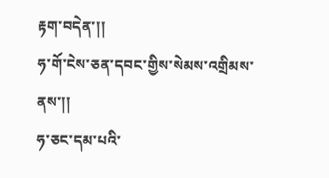རྟག་བདེན་།།
ཧ་གོ་ངེས་ཅན་དབང་གྱིས་སེམས་འགྲིམས་ནས་།།
ཧ་ཅང་དམ་པའི་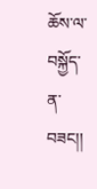ཆོས་ལ་བསྐྱོད་ན་བཟང།།